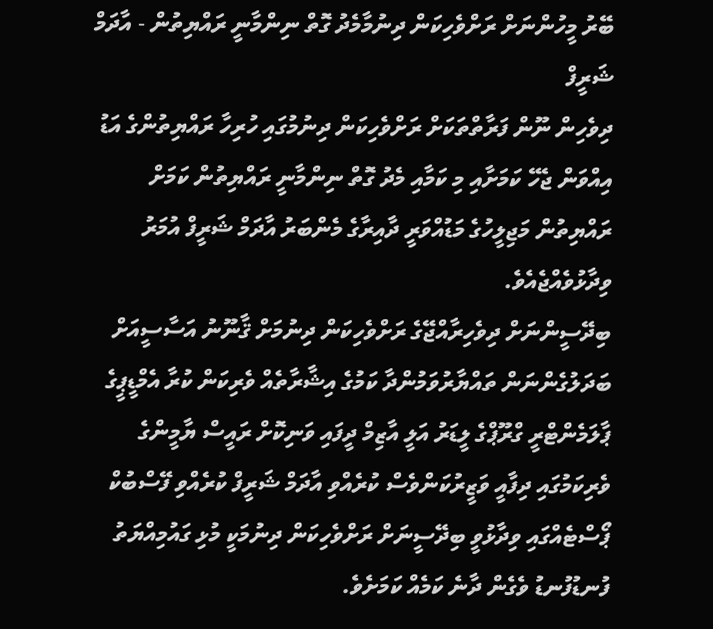ބޭރު މީހުންނަށް ރަށްވެހިކަން ދިނުމާމެދު ގޮތް ނިންމާނީ ރައްޔިތުން - އާދަމް ޝަރީފް
ދިވެހިން ނޫން ފަރާތްތަކަށް ރަށްވެހިކަން ދިނުމުގައި ހުރިހާ ރައްޔިތުންގެ އަޑު އިއްވަން ޖެހޭ ކަމަށާއި މި ކަމާއި މެދު ގޮތް ނިންމާނީ ރައްޔިތުން ކަމަށް ރައްޔިތުން މަޖިލީހުގެ މަޑުއްވަރީ ދާއިރާގެ މެންބަރު އާދަމް ޝަރީފް އުމަރު ވިދާޅުވެއްޖެއެވެ.
ބިދޭސީންނަށް ދިވެހިރާއްޖޭގެ ރަށްވެހިކަން ދިނުމަށް ޤާނޫނު އަސާސީއަށް ބަދަލުގެންނަން ތައްޔާރުވަމުންދާ ކަމުގެ އިޝާރާތެއް ވެރިކަން ކުރާ އެމްޑީޕީގެ ޕާލަމެންޓްރީ ގްރޫޕްގެ ލީޑަރު އަލީ އާޒިމް ދީފައި ވަނިކޮށް ރައީސް ޔާމީންގެ ވެރިކަމުގައި ދިފާއީ ވަޒީރުކަންވެސް ކުރެއްވި އާދަމް ޝަރީފް ކުރެއްވި ފޭސްބުކް ޕޯސްޓެއްގައި ވިދާޅުވީ ބިދޭސީނަށް ރަށްވެހިކަން ދިނުމަކީ މުޅި ގައުމިއްޔަތު ފުނޑުފުނޑު ވެގެން ދާނެ ކަމެއް ކަމަށެވެ.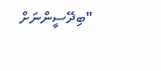"ބިދޭސީންނަށް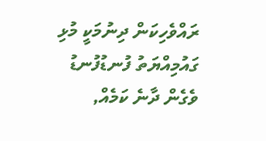ރައްވެހިކަން ދިނުމަކީ މުޅި ގައުމިއްޔަތު ފުނޑުފުނޑު ވެގެން ދާނެ ކަމެއް,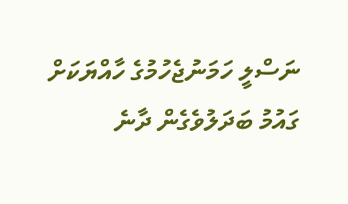ނަސްލީ ހަމަނުޖެހުމުގެ ހާއްޔަކަށް ގައުމު ބަދަލުވެގެން ދާނެ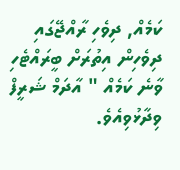ކަމެއް, ދިވެހި ރާއްޖޭގައި ދިވެހިން އިތުރަށް ބީރައްޓެހި ވާނެ ކަމެއް " އާދަމް ޝަރީފް ވިދާޅުވިއެވެ.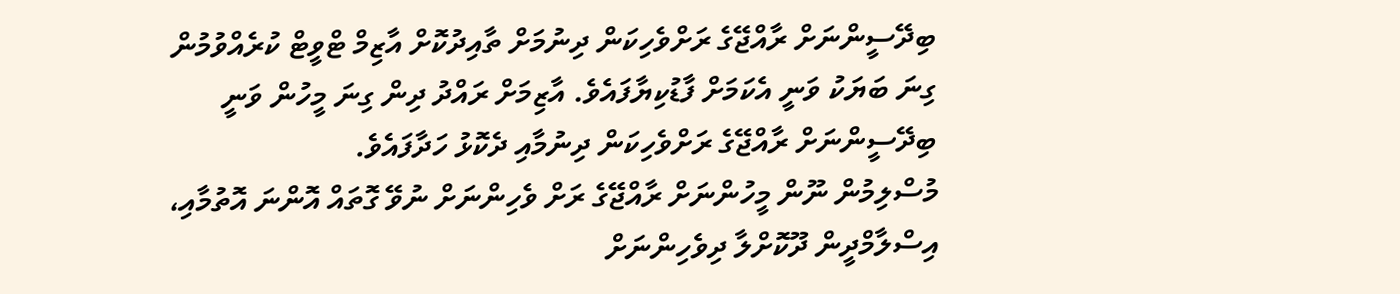ބިދޭސީންނަށް ރާއްޖޭގެ ރަށްވެހިކަން ދިނުމަށް ތާއިދުކޮށް އާޒިމް ޓްވީޓް ކުރެއްވުމުން ގިނަ ބަޔަކު ވަނީ އެކަމަށް ފާޑުކިޔާފައެވެ. އާޒިމަށް ރައްދު ދިން ގިނަ މީހުން ވަނީ ބިދޭސީންނަށް ރާއްޖޭގެ ރަށްވެހިކަން ދިނުމާއި ދެކޮޅު ހަދާފައެވެ.
މުސްލިމުން ނޫން މީހުންނަށް ރާއްޖޭގެ ރަށް ވެހިންނަށް ނުވޭ ގޮތައް އޮންނަ އޮތުމާއި، އިސްލާމްދީން ދޫކޮށްލާ ދިވެހިންނަށް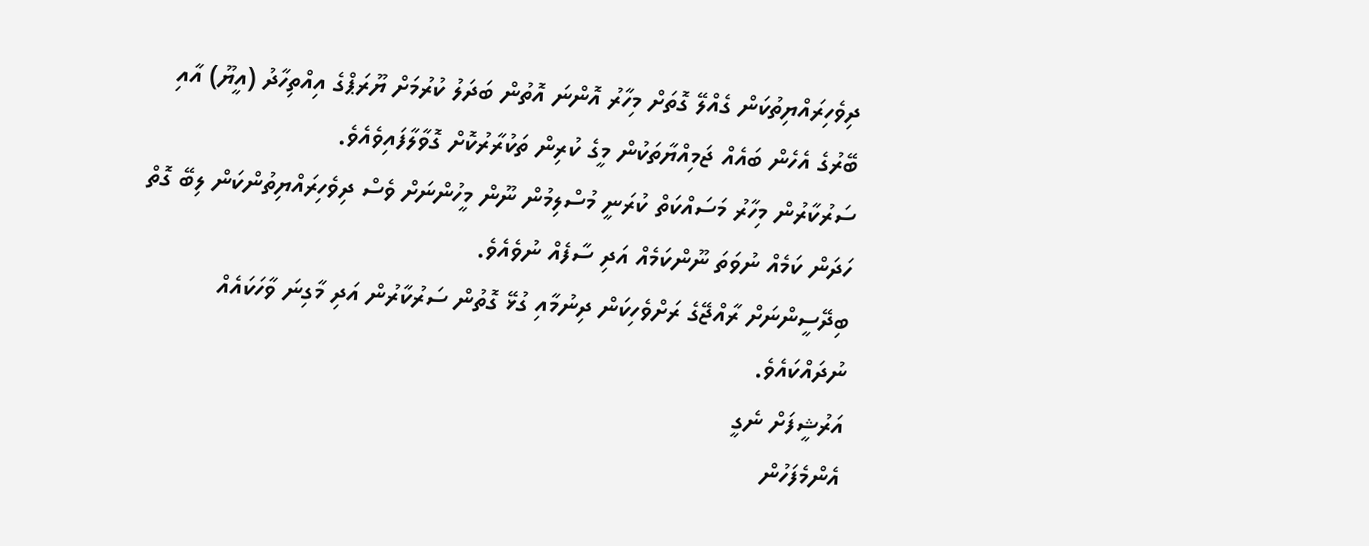ދިވެހިރައްޔިތުކަން ގެއްލޭ ގޮތަށް މިހާރު އޮންނަ އޮތުން ބަދަލު ކުރުމަށް ޔޫރަޕްގެ އިއްތިހާދު (އީޔޫ) އާއި ބޭރުގެ އެހެން ބައެއް ޖަމިއްޔާތަކުން މީގެ ކުރިން ތަކުރާރުކޮށް ގޮވާލާފައިވެއެވެ.
ސަރުކާރުން މިހާރު މަސައްކަތް ކުރަނީ މުސްލިމުން ނޫން މީހުންނަށް ވެސް ދިވެހިރައްޔިތުންކަން ލިބޭ ގޮތް ހަދަން ކަމެއް ނުވަތަ ނޫންކަމެއް އަދި ސާފެއް ނުވެއެވެ.
ބިދޭސީންނަށް ރާއްޖޭގެ ރަށްވެހިކަން ދިނުމާއި ގުޅޭ ގޮތުން ސަރުކާރުން އަދި މާގިނަ ވާހަކައެއް ނުދައްކައެވެ.
އަރުޝީފަށް ނެގީ
އެންމެފަހުން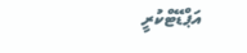އަޕްޑޭޓްކުރީ